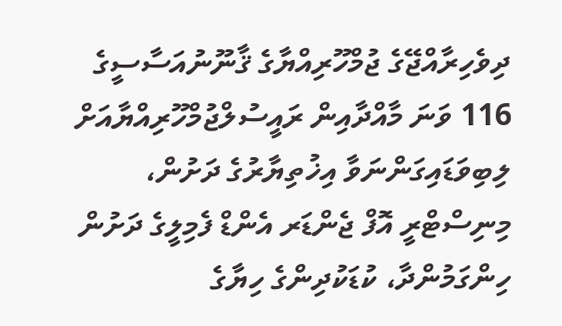ދިވެހިރާއްޖޭގެ ޖުމްހޫރިއްޔާގެ ޤާނޫނުއަސާސީގެ 116 ވަނަ މާއްދާއިން ރައީސުލްޖުމްހޫރިއްޔާއަށް ލިބިވަޑައިގަންނަވާ އިޚުތިޔާރުގެ ދަށުން، މިނިސްޓްރީ އޮފް ޖެންޑަރ އެންޑް ފެމިލީގެ ދަށުން ހިންގަމުންދާ، ކުޑަކުދިންގެ ހިޔާގެ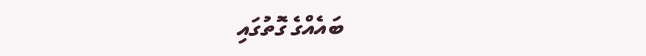ބައެއްގެ ގޮތުގައި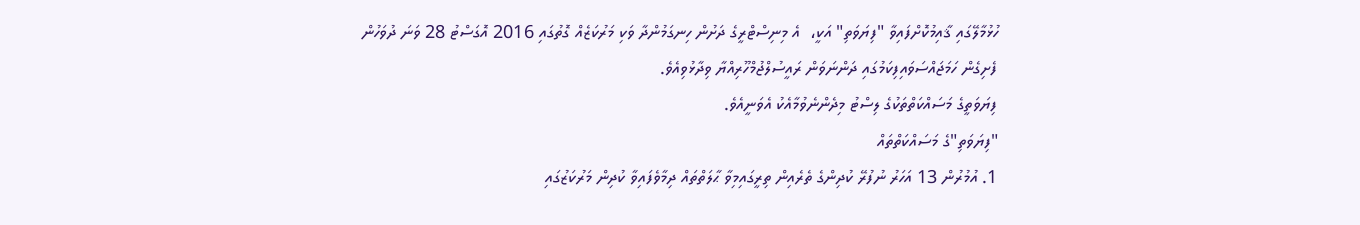ހުޅުމާލޭގައި ޤާއިމުކޮށްފައިވާ "ފިޔަވަތި" އަކީ،  އެ މިނިސްޓްރީގެ ދަށުން ހިނގަމުންދާ ވަކި މަރުކަޒެއް ގޮތުގައި 2016 އޮގަސްޓު 28 ވަނަ ދުވަހުން ފެށިގެން ހަމަޖައްސަވައިފިކަމުގައި ދަންނަވަން ރައީސުލްޖުމްހޫރިއްޔާ ވިދާޅުވިއެވެ.
ފިޔަވަތީގެ މަސައްކަތްތަކުގެ ލިސްޓު މިދެންނެވުމާއެކު އެވަނީއެވެ.
"ފިޔަވަތި"ގެ މަސައްކަތްތައް
1. އުމުރުން 13 އަހަރު ނުފުރޭ ކުދިންގެ ތެރެއިން ތިރީގައިމިވާ ޙާލަތްތައް ދިމާވެފައިވާ ކުދިން މަރުކަޒުގައި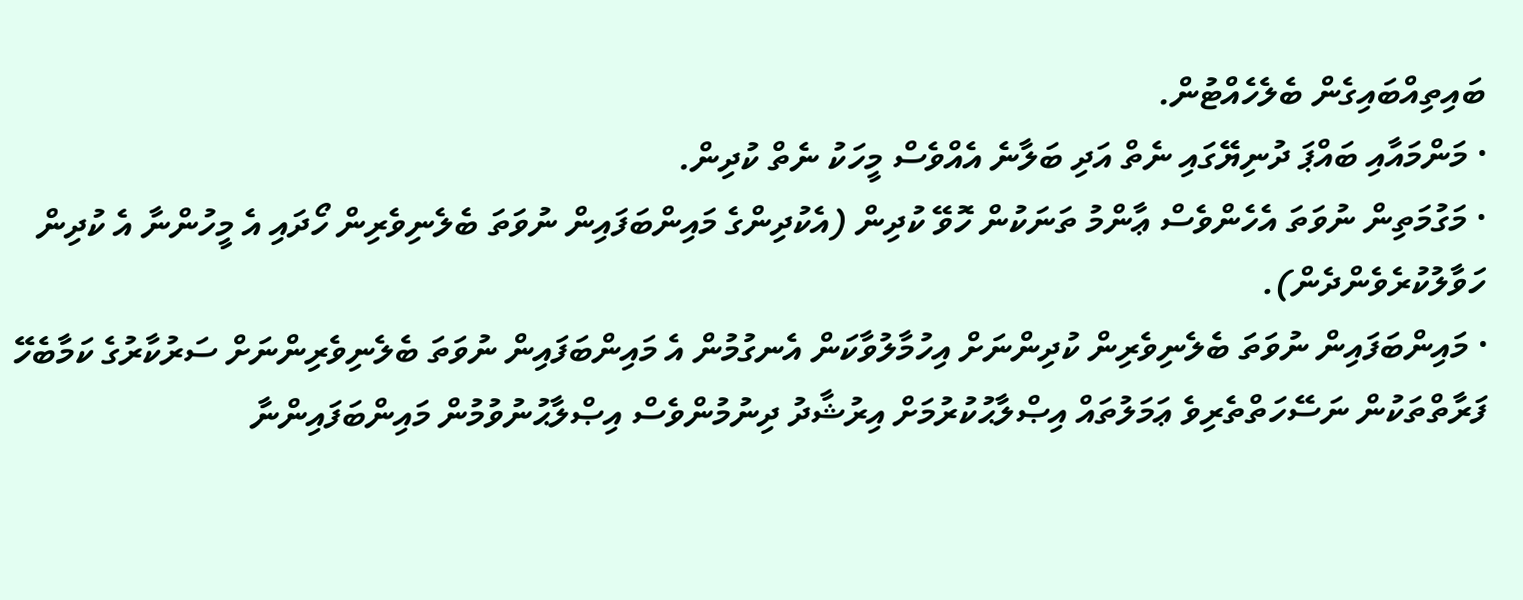ބައިތިއްބައިގެން ބެލެހެއްޓުން.
· މަންމައާއި ބައްޕަ ދުނިޔޭގައި ނެތް އަދި ބަލާނެ އެއްވެސް މީހަކު ނެތް ކުދިން.
· މަގުމަތިން ނުވަތަ އެހެންވެސް ޢާންމު ތަނަކުން ހޮވޭ ކުދިން (އެކުދިންގެ މައިންބަފައިން ނުވަތަ ބެލެނިވެރިން ހޯދައި އެ މީހުންނާ އެ ކުދިން ހަވާލުކުރެވެންދެން).
· މައިންބަފައިން ނުވަތަ ބެލެނިވެރިން ކުދިންނަށް އިހުމާލުވާކަން އެނގުމުން އެ މައިންބަފައިން ނުވަތަ ބެލެނިވެރިންނަށް ސަރުކާރުގެ ކަމާބެހޭ ފަރާތްތަކުން ނަސޭހަތްތެރިވެ ޢަމަލުތައް އިޞްލާޙުކުރުމަށް އިރުޝާދު ދިނުމުންވެސް އިޞްލާޙުނުވުމުން މައިންބަފައިންނާ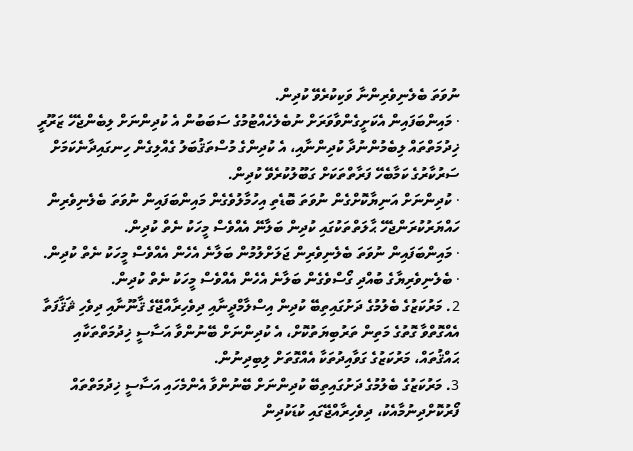ނުވަތަ ބެލެނިވެރިންނާ ވަކިކުރެވޭ ކުދިން.
· މައިންބަފައިން އެކަށީގެންވާވަރަށް ނުބެލެހެއްޓުމުގެ ސަބަބުން އެ ކުދިންނަށް ލިބެންޖެހޭ ޒަރޫރީ ޚިދުމަތްތައް ލިބެމުންނުދާ ކުދިންނާއި، އެ ކުދިންގެ މުސްތަޤުބަލު ގެއްލިގެން ހިނގައިދާނެކަމަށް ސަރުކާރުގެ ކަމާބެހޭ ފަރާތްތަކަށް ގަބޫލުކުރެވޭ ކުދިން.
· ކުދިންނަށް އަނިޔާކޮށްގެން ނުވަތަ ބޮޑެތި އިހުމާލުވެގެން މައިންބަފައިން ނުވަތަ ބެލެނިވެރިން ހައްޔަރުކުރަންޖެހޭ ޙާލަތްތަކުގައި ކުދިން ބަލާނޭ އެއްވެސް މީހަކު ނެތް ކުދިން.
· މައިންބަފައިން ނުވަތަ ބެލެނިވެރިން ޖަލަށްލުމުން ބަލާނެ އެހެން އެއްވެސް މީހަކު ނެތް ކުދިން.
· ބެލެނިވެރިޔާގެ ބުއްދި ގޯސްވެގެން ބަލާނެ އެހެން އެއްވެސް މީހަކު ނެތް ކުދިން.
2. މަރުކަޒުގެ ބެލުމުގެ ދަށުގައިތިބޭ ކުދިން އިސްލާމްދީނާއި ދިވެހިރާއްޖޭގެ ޤާނޫނާއި ދިވެހި ޘަޤާފަތާ އެއްގޮތްވާ ގޮތުގެ މަތިން ތަރުބިޔަތުކޮށް، އެ ކުދިންނަށް ބޭނުންވާ އަސާސީ ޚިދުމަތްތަކާއި ޙައްޤުތައް، މަރުކަޒުގެ ގަވާއިދުތަކާ އެއްގޮތަށް ލިބިދިނުން.
3. މަރުކަޒުގެ ބެލުމުގެ ދަށުގައިތިބޭ ކުދިންނަށް ބޭނުންވާ އެންމެހައި އަސާސީ ޚިދުމަތްތައް ފޯރުކޮށްދިނުމާއެކު، ދިވެހިރާއްޖޭގައި ކުޑަކުދިން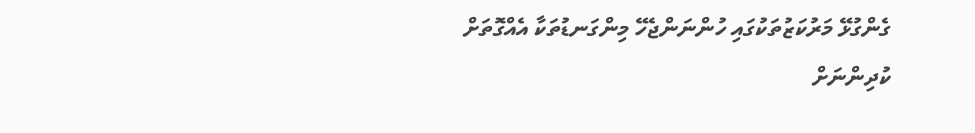ގެންގުޅޭ މަރުކަޒުތަކުގައި ހުންނަންޖެހޭ މިންގަނޑުތަކާ އެއްގޮތަށް ކުދިންނަށް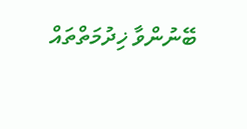ބޭނުންވާ ޚިދުމަތްތައް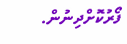ފޯރުކޮށްދިނުން.